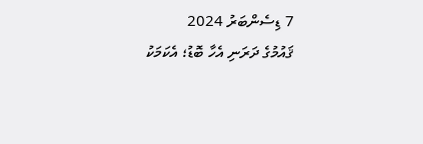7 ޑިސެންބަރު 2024
ޤައުމުގެ ދަރަނި އެހާ ބޮޑު؛ އެކަމަކު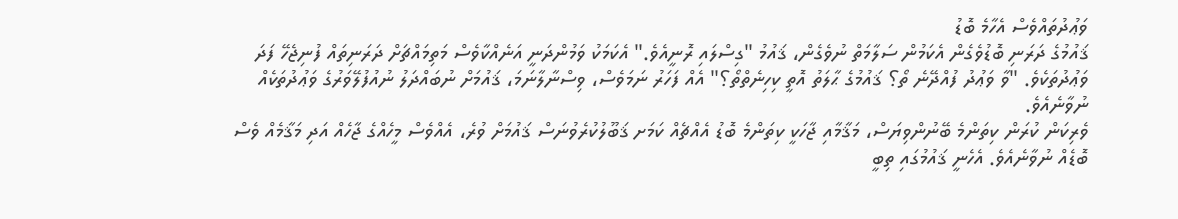ވަޢުދުތައްވެސް އެހާމެ ބޮޑު
ޤައުމުގެ ދަރަނި ބޮޑުވެގެން އެކަމުން ސަލާމަތް ނުވެގެން، ޤައުމު "ގިސްލައި ރޮނީއެވެ." އެކަމަކު ވަމުންދަނީ އަނެއްކާވެސް މަތިމައްޗަށް ދަރަނިތައް ފުނިޖެހޭ ފަދަ ވަޢުދުތަކެވެ. "ވާ ވަޢުދު ފުއްދޭނެ ތޯ؟ ޤައުމުގެ ޙާލަތު އޮތީ ކިހިނެތްތޯ؟" އެއް ފަހަރު ނަމަވެސް، ވިސްނާލާނަމަ، ޤައުމަށް ނުބައްދަލު ނުއުފުލޭވަރުގެ ވަޢުދުތަކެއް ނުވާނެއެވެ.
ވެރިކަން ކުރަން ކިތަންމެ ބޭނުންވިޔަސް، މަޤާމާއި ޖާހަކީ ކިތަންމެ ބޮޑު އެއްޗެއް ކަމަށ ޤަބޫލުކުރެވުނަސް ޤައުމަށް ވުރެ، އެއްވެސް މީހެއްގެ ޖާހެއް އަދި މަޤާމެއް ވެސް ބޮޑެއް ނުވާނެއެވެ. އެހެނީ ޤައުމުގައި ތިބީ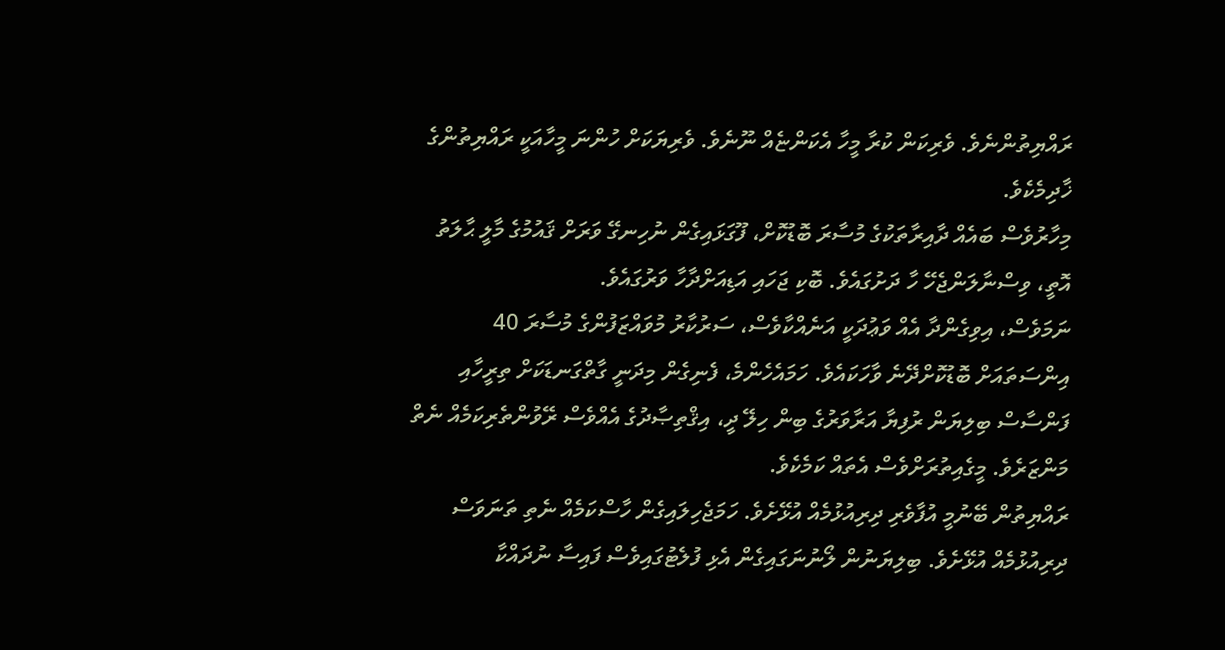ރައްޔިތުންނެވެ. ވެރިކަން ކުރާ މީހާ އެކަންޏެއް ނޫނެވެ. ވެރިޔަކަށް ހުންނަ މީހާއަކީ ރައްޔިތުންގެ ޚާދިމެކެވެ.
މިހާރުވެސް ބައެއް ދާއިރާތަކުގެ މުސާރަ ބޮޑުކޮށް، ފޫގަޅައިގެން ނުހިނގޭ ވަރަށް ޤައުމުގެ މާލީ ޙާލަތު އޮތީ، ވިސްނާލަންޖެހޭ ހާ ދަށުގައެވެ. ބޮކި ޖަހައި އަޑިއަށްދާހާ ވަރުގައެވެ.
ނަމަވެސް، އިވިގެންދާ އެއް ވަޢުދަކީ އަނެއްކާވެސް، ސަރުކާރު މުވައްޒަފުންގެ މުސާރަ 40 އިންސަތައަށް ބޮޑުކޮށްދޭނެ ވާހަކައެވެ. ހަމައެހެންމެ، ފެނިގެން މިދަނީ ގާތްގަނޑަކަށް ތިރީހާއި ފަންސާސް ބިލިޔަން ރުފިޔާ އަރާވަރުގެ ބިން ހިލޭ ދީ، އިޤްތިޞާދުގެ އެއްވެސް ރޭވުންތެރިކަމެއް ނެތް މަންޒަރެވެ. މީގެއިތުރަށްވެސް އެތައް ކަމެކެވެ.
ރައްޔިތުން ބޭނުމީ އުފާވެރި ދިރިއުޅުމެއް އުޅޭށެވެ. ހަމަޖެހިލައިގެން ހާސްކަމެއް ނެތި ތަނަވަސް ދިރިއުޅުމެއް އުޅޭށެވެ. ބިލިޔަނުން ލޯނުނަގައިގެން އެޅި ފުލެޓުގައިވެސް ފައިސާ ނުދައްކާ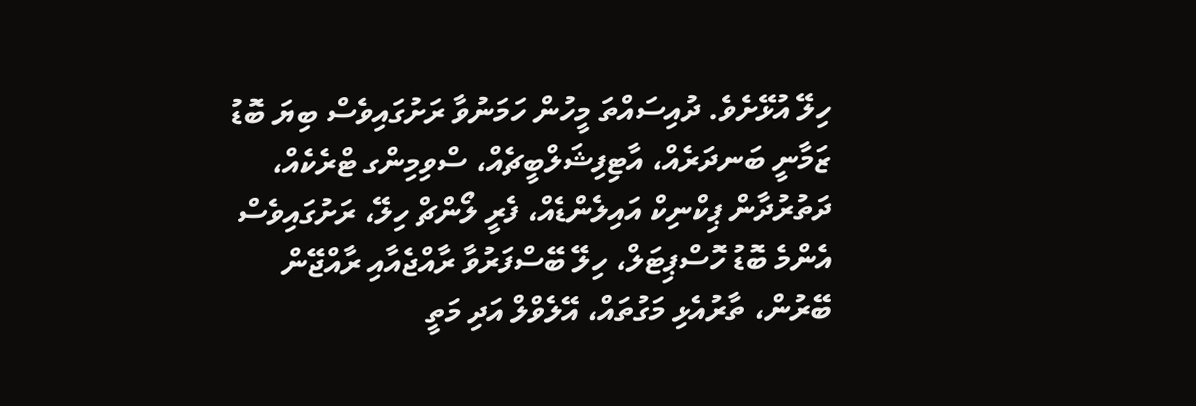ހިލޭ އުޅޭށެވެ. ދުއިސައްތަ މީހުން ހަމަނުވާ ރަށުގައިވެސް ބިޔަ ބޮޑު ޒަމާނީ ބަނދަރެއް، އާޓިފިޝަލްބީޗެއް، ސްވިމިންގ ޓްރެކެއް، ދަތުރުދާން ޕިކްނިކް އައިލެންޑެއް، ފެރީ ލޯންޗް ހިލޭ، ރަށުގައިވެސް އެންމެ ބޮޑު ހޮސްޕިޓަލް، ހިލޭ ބޭސްފަރުވާ ރާއްޖެއާއި ރާއްޖޭން ބޭރުން، ތާރުއެޅި މަގުތައް، އޭލެވްލް އަދި މަތީ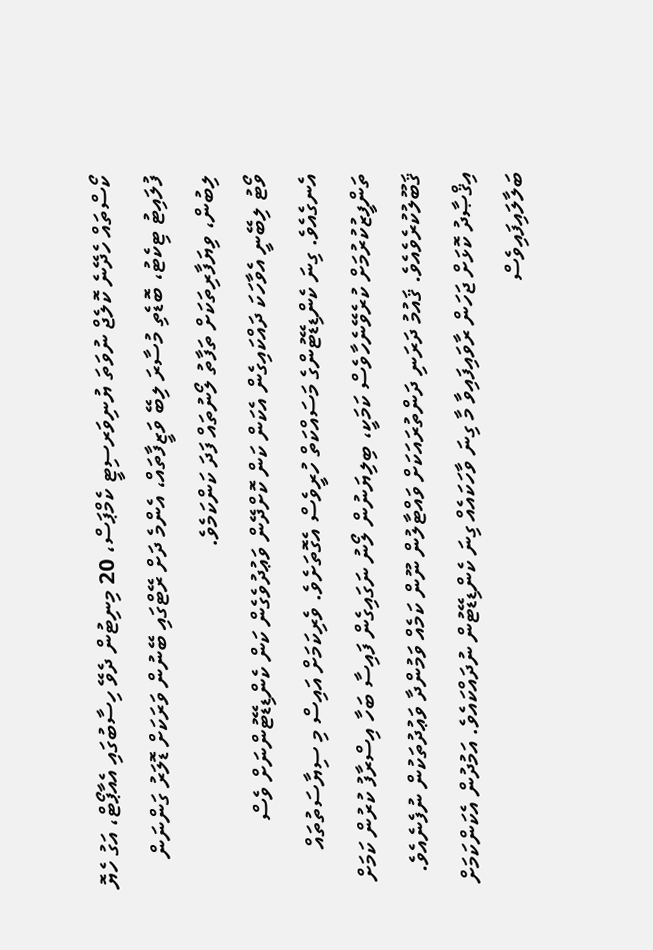ކޯސްތައް ހެދޭނެ ކޮލެޖް ނުވަތަ ޔުނިވަރސިޓީ ކެމްޕަސް، 20 މިނިޓުން ދެވޭ ހިސާބުގައި އެއާޕޯޓް، އަގު ހެޔޮ ފުލައިޓު ޓިކެޓު، ބޮޑެތި މުސާރަ ލިބޭ ވަޒީފާތައް، އެންމެ ދަށް ރޭޓްގައި ބޭނުން ވަރަކަށް ޑޮލަރު ގަންނަން ލިބުން، ވިޔަފާރިތަކަށް ތަފާތު ލޯނުތައް ފަދަ ކަންކަމެވެ.
ވޯޓު ލިބޭނީ އެވާހަކަ ދައްކައިގެން އެކަން ކަން ކޮށްދޭން ވަޢުދުވެގެން ކަން ކެންޑިޑޭޓުންނަށް ވެސް އެނގެއެވެ. ގިނަ ކެންޑިޑޭޓުންގެ މަސައްކަތް ހުރީވެސް އެގޮތަށެވެ. ވެރިކަމަށް އައިސް މި ސިޔާސަތުތައް ތަންފީޒުކުރުމަށް ކުރެވޭނެހާވެސް ކަމަކީ، ބިލިޔަނުން ލޯނު ނަގައިގެން ފައިސާ ބަހާ އިސްރާފު ކުރުން ކަމަށް ޤަބޫލުކުރެވެއެވެ. ޤައުމު ދަރަނި ދަންތުރައަކަށް ވައްޓާލުން ނޫން ކަމެއް ވަމުންދާ ވަޢުދުތަކުން ނުފެނެއެވެ. އިޤްޞާދު ކޮޅަށް ޖަހަން ރާވައިފައިވާ މާ ގިނަ ވާހަކައެއް ގިނަ ކެންޑިޑޭޓުން ނުދައްކައެވެ. އަމުދުން އެކަންކަމަށް ބަލާލައިފައިވެސް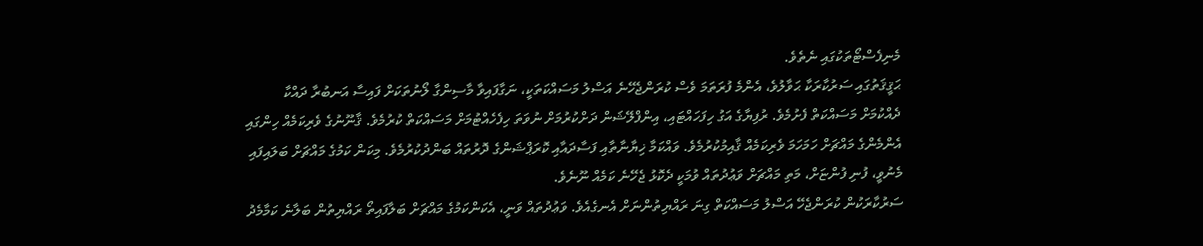މެނިފެސްޓޯތަކުގައި ނެތެވެ.
ޙަޤީޤަތުގައި ސަރުކާރަކާ ޙަވާލުވެ، އެންމެ ފުރަތަމަ ވެސް ކުރަންޖެހޭނެ އަސްލު މަސައްކަތަކީ، ނަގާފައިވާ މާސިންގާ ލޯނުތަކަށް ފައިސާ އަނބުރާ ދައްކާ ދެއްކުމަށް މަސައްކަތް ފެށުމެވެ. ރުފިޔާގެ އަގު ހިފަހައްޓައި، އިންފްލޭޝަން ދަށްކުރުމަށް ނުވަތަ ހިފެހެއްޓުމަށް މަސައްކަތް ކުރުމެވެ. ޤާނޫނުގެ ވެރިކަމެއް ހިންގައި އެންމެންގެ މައްޗަށް ހަމަހަމަ ވެރިކަމެއް ޤާއިމުކުރުމެވެ. ވައްކަމާ ޚިޔާނާތާއި ފަސާދައާއި ކޮރަޕްޝަންގެ ދޮރުތައް ބަންދުކުރުމެވެ. މިކަން ކަމުގެ މައްޗަށް ބަލައިފައި މެނުވީ، ފުނި ފުންޏަށް، މަތި މައްޗަށް ވަޢުދުތައް ވުމަކީ ދެކޮޅު ޖެހޭނެ ކަމެއް ނޫނެވެ.
ސަރުކާރަކުން ކުރަންޖެހޭ އަސްލު މަސައްކަތް ގިނަ ރައްޔިތުންނަށް އެނގެއެވެ. ވަޢުދުތައް ވަނީ، އެކަންކަމުގެ މައްޗަށް ބަލާފައިތޯ ރައްޔިތުން ބަލާނެ ކަމާމެދު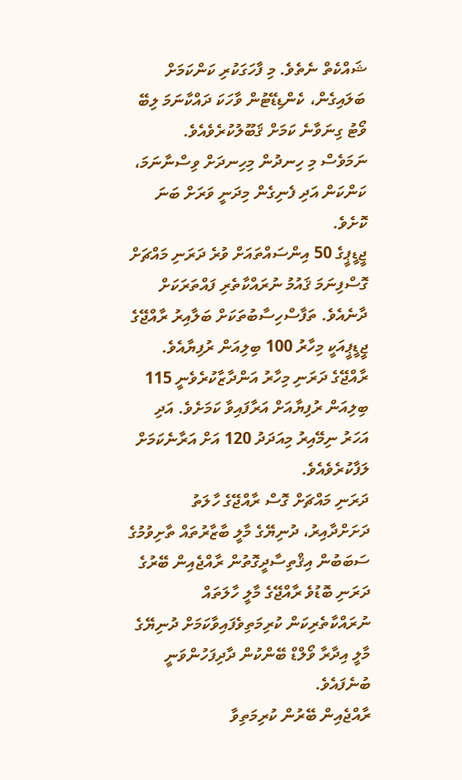ޝައްކެތް ނެތެވެ. މި ފާހަގަކުރި ކަންކަމަށް ބަލައިގެން، ކެންޑިޑޭޓުން ވާހަކަ ދައްކާނަމަ ލިބޭ ވޯޓު ގިނަވާނެ ކަމަށް ޤަބޫލުކުރެވެއެވެ.
ނަމަވެސް މި ހިނދުން މިހިނދަށް ވިސްނާނަމަ، ކަންކަން އަދި ފެނިގެން މިދަނީ ވަރަށް ބަނަ ކޮށެވެ.
ޖީޑީޕީގެ 50 އިންސައްތައަށް ވުރެ ދަރަނި މައްޗަށް ގޮސްފިނަމަ ޤައުމު ނުރައްކާތެރި ފައްތަރަކަށް ދާނެއެވެ. ތަފާސްހިސާބުތަކަށް ބަލާއިރު ރާއްޖޭގެ ޖީޑީޕީއަކީ މިހާރު 100 ބިލިއަން ރުފިޔާއެވެ. ރާއްޖޭގެ ދަރަނި މިހާރު އަންދާޒާކުރެވެނީ 115 ބިލިއަން ރުފިޔާއަށް އަރާފައިވާ ކަމަށެވެ. އަދި އަހަރު ނިމޭއިރު މިއަދަދު 120 އަށް އަރާނެކަމަށް ލަފާކުރެވެއެވެ.
ދަރަނި މައްޗަށް ގޮސް ރާއްޖޭގެ ހާލަތު ދަށަށްދާއިރު، ދުނިޔޭގެ މާލީ ބާޒާރުތައް ތާށިވުމުގެ ސަބަބުން އިޤްތިސާދީގޮތުން ރާއްޖެއިން ބޭރުގެ ދަރަނި ބޮޑުވެ ރާއްޖޭގެ މާލީ ހާލަތައް ނުރައްކާތެރިކަން ކުރިމަތިވެފައިވާކަމަށް ދުނިޔޭގެ މާލީ އިދާރާ ވޯލްޑް ބޭންކުން ދާދިފަހުންވަނީ ބުނެފައެވެ.
ރާއްޖެއިން ބޭރުން ކުރިމަތިވާ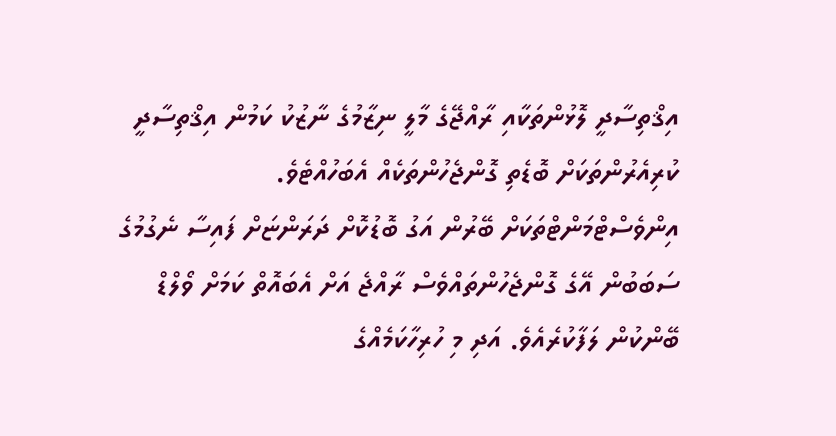އިޤްތިސާދީ ލޮޅުންތަކާއި ރާއްޖޭގެ މާލީ ނިޒާމުގެ ނާޒުކު ކަމުން އިޤްތިސާދީ ކުރިއެރުންތަކަށް ބޮޑެތި ގޮންޖެހުންތަކެއް އެބަހުއްޓެވެ.
އިންވެސްޓްމަންޓްތަކަށް ބޭރުން އަގު ބޮޑުކޮށް ދަރަންޏަށް ފައިސާ ނެގުމުގެ ސަބަބުން އޭގެ ގޮންޖެހުންތައްވެސް ރާއްޖެ އަށް އެބައޮތް ކަމަށް ވޯލްޑް ބޭންކުން ލަފާކުރެއެވެ. އަދި މި ހުރިހާކަމެއްގެ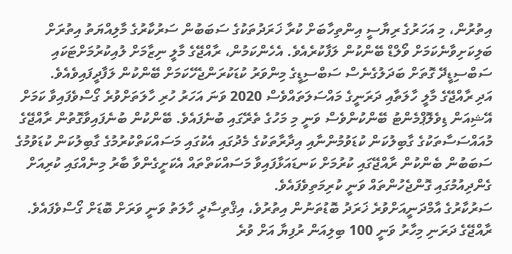އިތުރުން، މި އަހަރުގެ ރިޔާސީ އިންތިހާބަށް ކުރާ ޚަރަދުތަކުގެ ސަބަބުން ސަރުކާރުގެ މާލިއްޔަތު އިތުރަށް ބަލިކަށިވާނެކަމަށް ވޯލްޑް ބޭންކުން ލަފާކުރެއެވެ. އެހެންކަމުން، ރާއްޖޭގެ މާލީ ނިޒާމަށް ލުއިކުރުމަށްޓަކައި ސަބްސިޑީދޭ ގޮތަށް ބަދަލުގެނެސް ސަބްސިޑީގެ މިންވަރު ކުޑަކުރަންޖެހޭކަމަށް ބޭންކުން ލަފާދީފައިވެއެވެ.
އަދި ރާއްޖޭގެ މާލީ ހާލަތާއި ދަރަނީގެ މައްސަލަތައްވެސް 2020 ވަނަ އަހަރު ހުރި ހާލަތަށްވުރެ ގޯސްވެފައިވާ ކަމަށް އޭޝިއަން ޑިވެލޮޕްމެންޓު ބޭންކުންވެސް ވަނީ މި މަހުގެ ތެރޭގައި ބުނެފައެވެ. ބޭންކުން ބުނެފައިވާގޮތުން ރާއްޖޭގެ މުއައްސަސާތަކުގެ ގާބިލުކަން ކުޑަވުމުންނާއި އިދާރާތަކުގެ މެދުގައި އެކުގައި މަސައްކަތްކުރުމުގެ ގާބިލުކަން ކުޑަވުމުގެ ސަބަބުން ބެންކުން ރާއްޖޭގައި ކުރުމަށް ކަނޑައަޅާފައިވާ މަސައްކަތްތައް އެކަށީގެންވާ ބާރު މިނެއްގައި ކުރިއަށް ގެންދިއުމުގައި ގޮންޖެހުންތައް ވަނީ ކުރިމަތިވެފައެވެ.
ސަރުކާރުގެ އާމްދަނީއަށްވުރެ ޚަރަދު ބޮޑުތަނުން އިތުރުވެ، އިޤްތިސާދީ ހާލަތު ވަނީ ވަރަށް ބޮޑަށް ގޯސްވެފައެވެ. ރާއްޖޭގެ ދަރަނި މިހާރު ވަނީ 100 ބިލިއަން ރުފިޔާ އަށް ވުރެ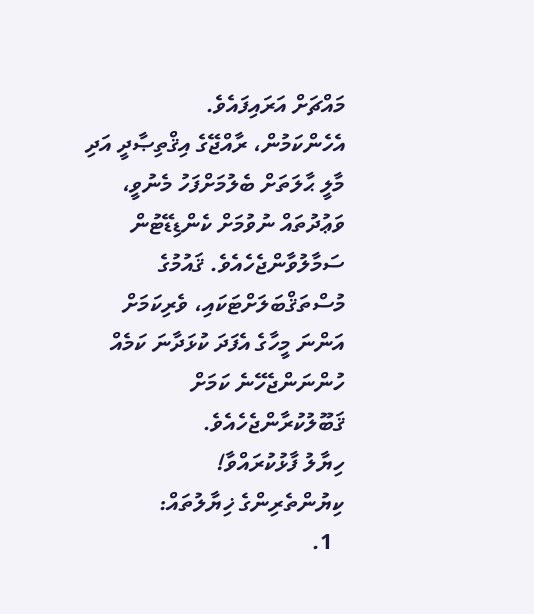މައްޗަށް އަރައިފައެވެ.
އެހެންކަމުން، ރާއްޖޭގެ އިޤްތިޞާދީ އަދި މާލީ ޙާލަތަށް ބެލުމަށްފަހު މެނުވީ، ވަޢުދުތައް ނުވުމަށް ކެންޑިޑޭޓުން ސަމާލުވާންޖެހެއެވެ. ޤައުމުގެ މުސްތަޤްބަލަށްޓަކައި، ވެރިކަމަށް އަންނަ މީހާގެ އެފަދަ ކުޅަދާނަ ކަމެއް ހުންނަންޖެހޭނެ ކަމަށް ޤަބޫލުކުރާންޖެހެއެވެ.
ހިޔާލު ފާޅުކުރައްވާ!
ކިޔުންތެރިންގެ ޚިޔާލުތައް:
  1.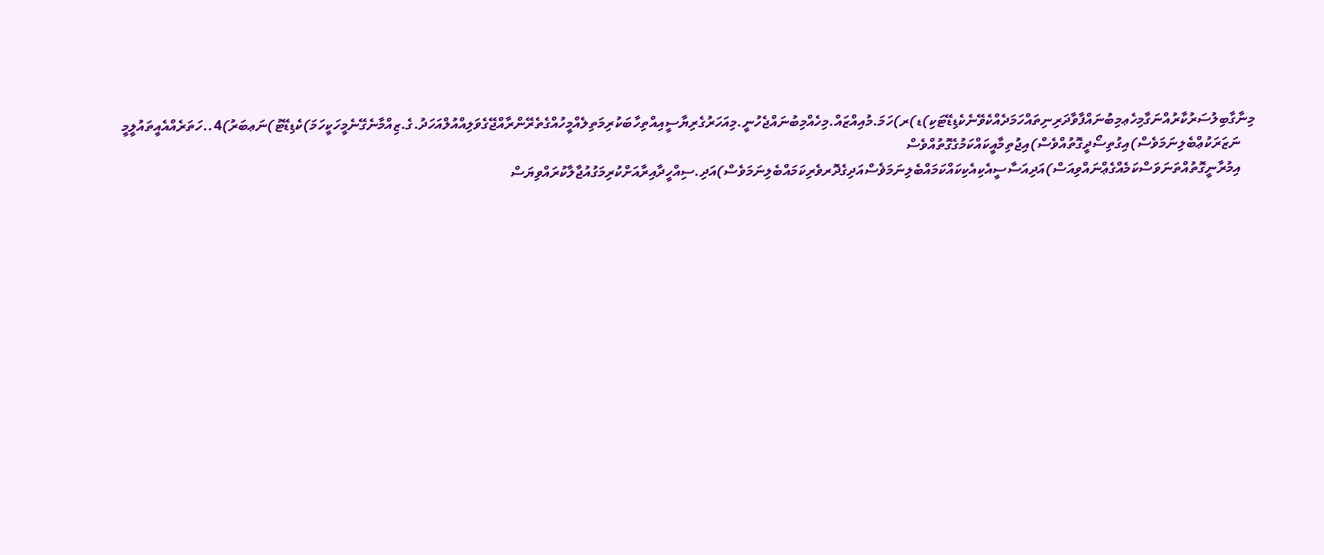މިނާގާބިލުސަރުކާރުއްނަގާމިހެޢމިބުނައްފާވާދަރިނިތައްހަމަދެއްކެވޭނެކެޑިޑޭޓަކި)ޑ)ރ)ހަމަ.މުއިއްޒައް.މިހެއްމިބުނައްޖެހުނީ.މިއަހަރުގެރިޔާސީއިއްތިހާބަކުރިމަތިލެއްމީހުއްގެތެރޭންރާއްޖޭގެވަލިއްއުލްއަހަދު.ގެ.ޒިއްމާނެގޭނެމީހަކީހަމަ)ކެޑިޑޭޓު)ނަޢބަރު)4..ހަތަރެއްއެއީތައުލީމީ
    ނަޒަރަކުޢްބެލިނަމަވެސް)އިގުތިސޯދީގޮތުއްވެސް)އިޖުތިމާއީކައްކަމުގެގޮތުއްވެސް
    އިމުރާނީގޮތުއްތަނަވަސްކަމެއްގެޢްނައްވިއަސް)އަދިއަސާސީއެކިއެކިކައްކަމައްބެލިނަމަޥެސްއަދިގެދޮރވެރިކަމައްބެލިނަމަވެސް)އަދި.ސިއްހީދާއިރާއަށްކުރިމަގުއުޖާލާކުރައްވިޔަސް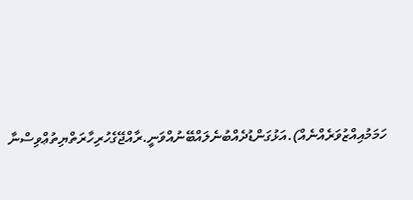ހަމަމުއިއްޒުވަރެއްނެއް).އަޅުގަންޑުދެއްބުނެލައްބޭނުއްވަނީ.ރާއްޖޭގެހުރިހާރަތްޔިތުޢްވިސްނާ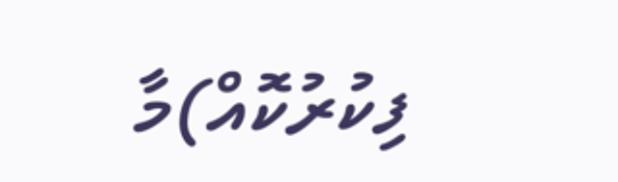ފިކުރުކޮއް)މާ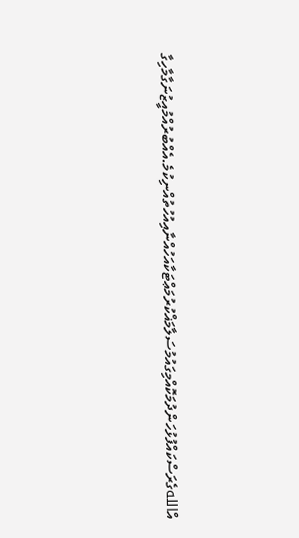އްاللهގެރަސްކައްފުޅުހަންދުމަކޮއްމިގައުމުސަލާމަޣްކުރުމަޢްޓަކާއަހުއްނާއިއުހުތުއްނިކުމެ.އެއްބުރުއްމުއީޒުނަގާމާހިގާ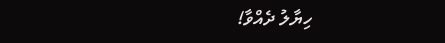ހިޔާލު ދެއްވާ!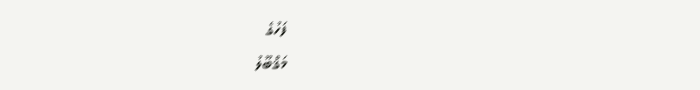ފަހުގެ
މަޤްބޫލު